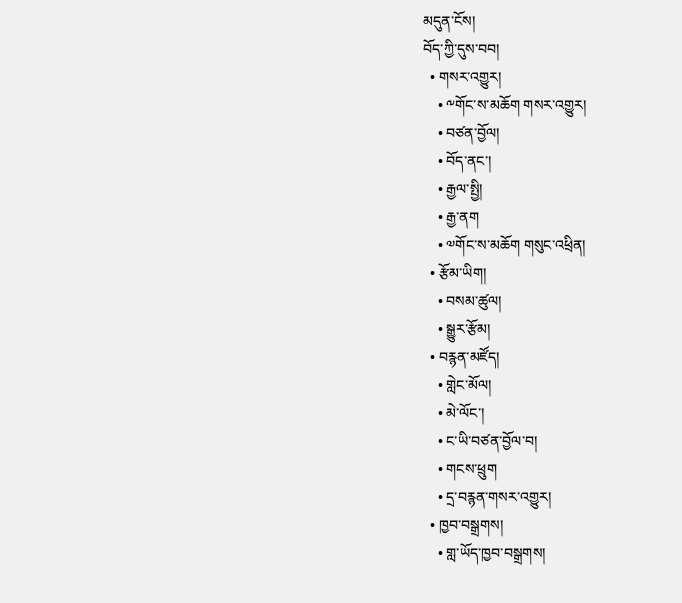མདུན་ངོས།
བོད་ཀྱི་དུས་བབ།
  • གསར་འགྱུར།
    • ༸གོང་ས་མཆོག གསར་འགྱུར།
    • བཙན་བྱོལ།
    • བོད་ནང་།
    • རྒྱལ་སྤྱི།
    • རྒྱ་ནག
    • ༧གོང་ས་མཆོག གསུང་འཕྲིན།
  • རྩོམ་ཡིག།
    • བསམ་ཚུལ།
    • སྒྱུར་རྩོམ།
  • བརྙན་མཛོད།
    • གླེང་མོལ།
    • མེ་ལོང་།
    • ང་ཡི་བཙན་བྱོལ་བ།
    • གངས་ཕྲུག
    • དྲ་བརྙན་གསར་འགྱུར།
  • ཁྱབ་བསྒྲགས།
    • གླ་ཡོད་ཁྱབ་བསྒྲགས།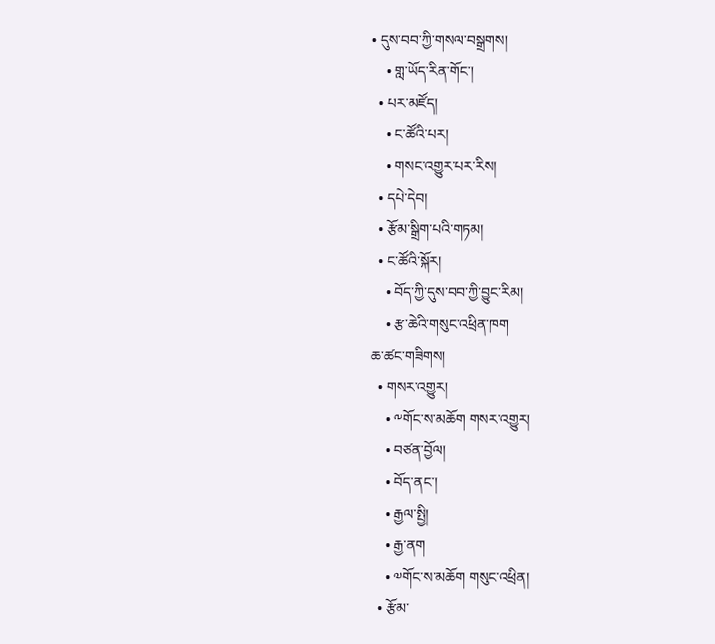• དུས་བབ་ཀྱི་གསལ་བསྒྲགས།
    • གླ་ཡོད་རིན་གོང་།
  • པར་མཛོད།
    • ང་ཚོའི་པར།
    • གསང་འགྱུར་པར་རིས།
  • དཔེ་དེབ།
  • རྩོམ་སྒྲིག་པའི་གཏམ།
  • ང་ཚོའི་སྐོར།
    • བོད་ཀྱི་དུས་བབ་ཀྱི་བྱུང་རིམ།
    • རྩ་ཆེའི་གསུང་འཕྲིན་ཁག
ཆ་ཚང་གཟིགས།
  • གསར་འགྱུར།
    • ༸གོང་ས་མཆོག གསར་འགྱུར།
    • བཙན་བྱོལ།
    • བོད་ནང་།
    • རྒྱལ་སྤྱི།
    • རྒྱ་ནག
    • ༧གོང་ས་མཆོག གསུང་འཕྲིན།
  • རྩོམ་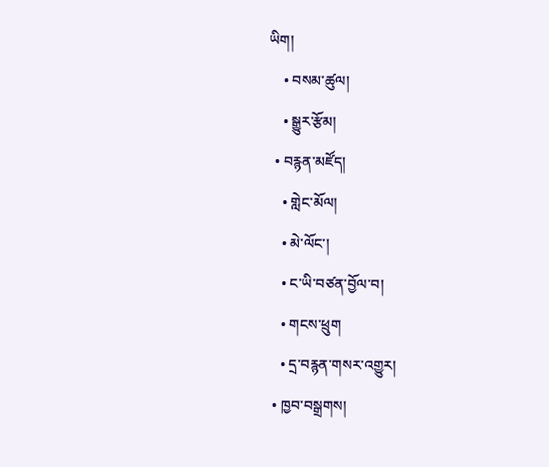ཡིག།
    • བསམ་ཚུལ།
    • སྒྱུར་རྩོམ།
  • བརྙན་མཛོད།
    • གླེང་མོལ།
    • མེ་ལོང་།
    • ང་ཡི་བཙན་བྱོལ་བ།
    • གངས་ཕྲུག
    • དྲ་བརྙན་གསར་འགྱུར།
  • ཁྱབ་བསྒྲགས།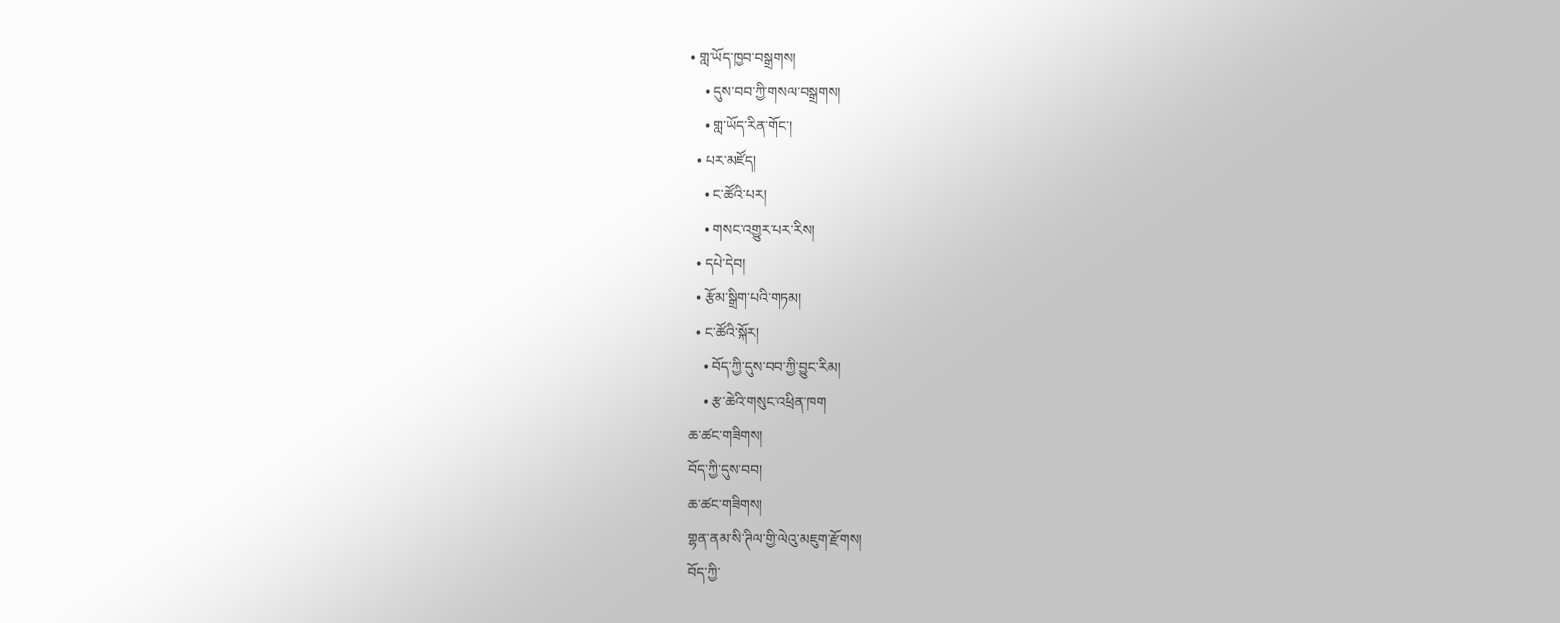• གླ་ཡོད་ཁྱབ་བསྒྲགས།
    • དུས་བབ་ཀྱི་གསལ་བསྒྲགས།
    • གླ་ཡོད་རིན་གོང་།
  • པར་མཛོད།
    • ང་ཚོའི་པར།
    • གསང་འགྱུར་པར་རིས།
  • དཔེ་དེབ།
  • རྩོམ་སྒྲིག་པའི་གཏམ།
  • ང་ཚོའི་སྐོར།
    • བོད་ཀྱི་དུས་བབ་ཀྱི་བྱུང་རིམ།
    • རྩ་ཆེའི་གསུང་འཕྲིན་ཁག
ཆ་ཚང་གཟིགས།
བོད་ཀྱི་དུས་བབ།
ཆ་ཚང་གཟིགས།
གྷན་ནམ་སི་ཊིལ་གྱི་ལེའུ་མཇུག་རྫོགས།
བོད་ཀྱི་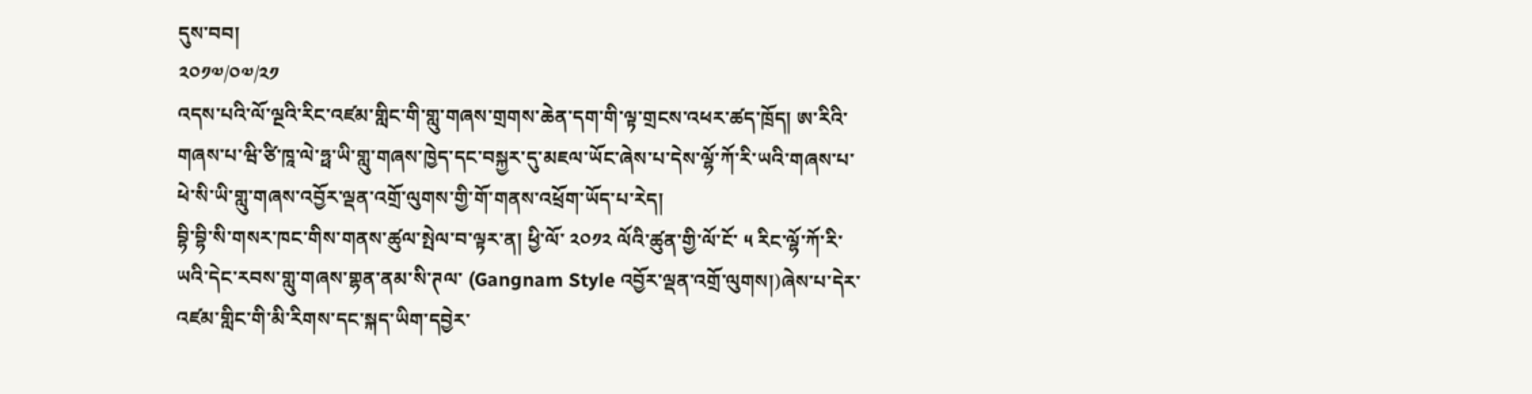དུས་བབ།
༢༠༡༧/༠༧/༢༡
འདས་པའི་ལོ་ལྔའི་རིང་འཛམ་གླིང་གི་གླུ་གཞས་གྲགས་ཆེན་དག་གི་ལྟ་གྲངས་འཕར་ཚད་ཁྲོད། ཨ་རིའི་གཞས་པ་ཝི་ཙི་ཁཱ་ལེ་ཧྥ་ཡི་གླུ་གཞས་ཁྱེད་དང་བསྐྱར་དུ་མཇལ་ཡོང་ཞེས་པ་དེས་ལྷོ་ཀོ་རི་ཡའི་གཞས་པ་ཕེ་སི་ཡི་གླུ་གཞས་འབྱོར་ལྡན་འགྲོ་ལུགས་གྱི་གོ་གནས་འཕྲོག་ཡོད་པ་རེད།
བྷི་བྷི་སི་གསར་ཁང་གིས་གནས་ཚུལ་སྤེལ་བ་ལྟར་ན། ཕྱི་ལོ་ ༢༠༡༢ ལོའི་ཚུན་གྱི་ལོ་ངོ་ ༥ རིང་ལྷོ་ཀོ་རི་ཡའི་དེང་རབས་གླུ་གཞས་གྷན་ནམ་སི་ཊལ་ (Gangnam Style འབྱོར་ལྡན་འགྲོ་ལུགས།)ཞེས་པ་དེར་འཛམ་གླིང་གི་མི་རིགས་དང་སྐད་ཡིག་དབྱེར་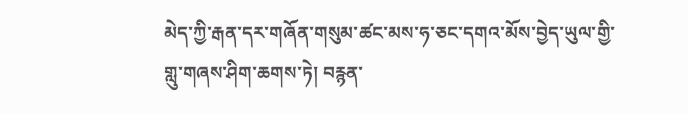མེད་ཀྱི་རྒན་དར་གཞོན་གསུམ་ཚང་མས་ཧ་ཅང་དགའ་མོས་བྱེད་ཡུལ་གྱི་གླུ་གཞས་ཤིག་ཆགས་ཏེ། བརྙན་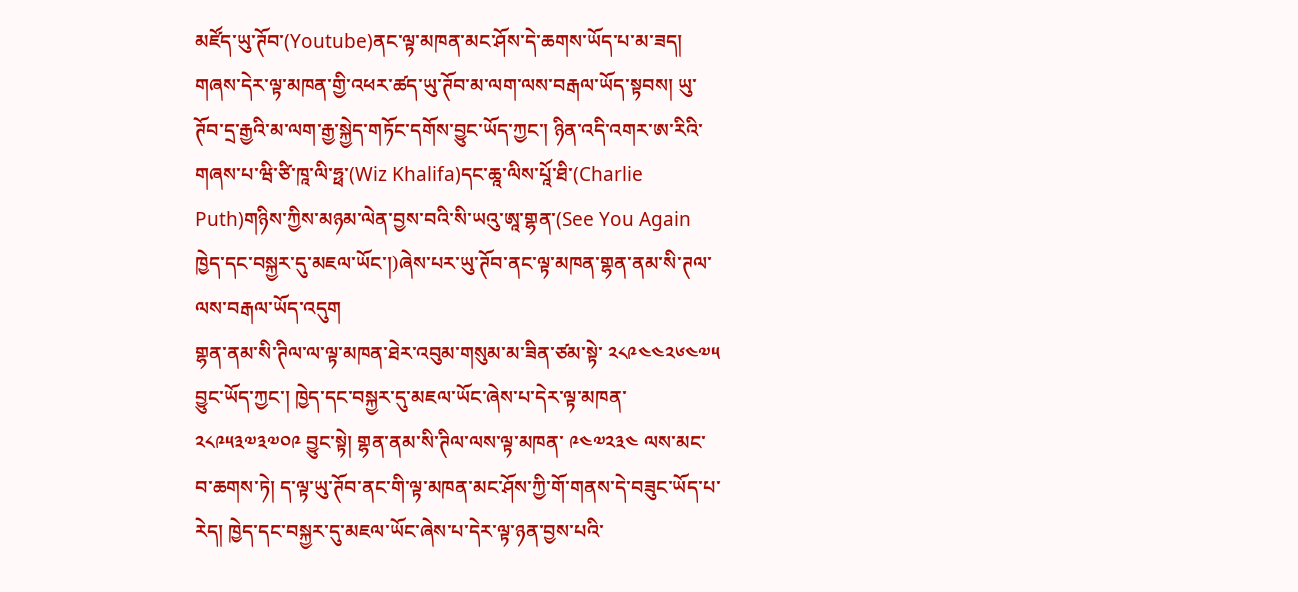མཛོད་ཡུ་ཊོབ་(Youtube)ནང་ལྟ་མཁན་མང་ཤོས་དེ་ཆགས་ཡོད་པ་མ་ཟད། གཞས་དེར་ལྟ་མཁན་གྱི་འཕར་ཚད་ཡུ་ཊོབ་མ་ལག་ལས་བརྒལ་ཡོད་སྟབས། ཡུ་ཊོབ་དྲ་རྒྱའི་མ་ལག་རྒྱ་སྐྱེད་གཏོང་དགོས་བྱུང་ཡོད་ཀྱང་། ཉིན་འདི་འགར་ཨ་རིའི་གཞས་པ་ཝི་ཙི་ཁཱ་ལི་ཧྥ་(Wiz Khalifa)དང་ཆཱ་ལིས་པཱོ་ཐི་(Charlie Puth)གཉིས་ཀྱིས་མཉམ་ལེན་བྱས་བའི་སི་ཡའུ་ཨཱ་གྷན་(See You Again ཁྱེད་དང་བསྐྱར་དུ་མཇལ་ཡོང་།)ཞེས་པར་ཡུ་ཊོབ་ནང་ལྟ་མཁན་གྷན་ནམ་སི་ཊལ་ལས་བརྒལ་ཡོད་འདུག
གྷན་ནམ་སི་ཊིལ་ལ་ལྟ་མཁན་ཐེར་འབུམ་གསུམ་མ་ཟིན་ཙམ་སྟེ་ ༢༨༩༤༤༢༦༤༧༥ བྱུང་ཡོད་ཀྱང་། ཁྱེད་དང་བསྐྱར་དུ་མཇལ་ཡོང་ཞེས་པ་དེར་ལྟ་མཁན་ ༢༨༩༥༣༧༣༧༠༩ བྱུང་སྟེ། གྷན་ནམ་སི་ཊིལ་ལས་ལྟ་མཁན་ ༩༤༧༢༣༤ ལས་མང་བ་ཆགས་ཏེ། ད་ལྟ་ཡུ་ཊོབ་ནང་གི་ལྟ་མཁན་མང་ཤོས་ཀྱི་གོ་གནས་དེ་བཟུང་ཡོད་པ་རེད། ཁྱེད་དང་བསྐྱར་དུ་མཇལ་ཡོང་ཞེས་པ་དེར་ལྟ་ཉན་བྱས་པའི་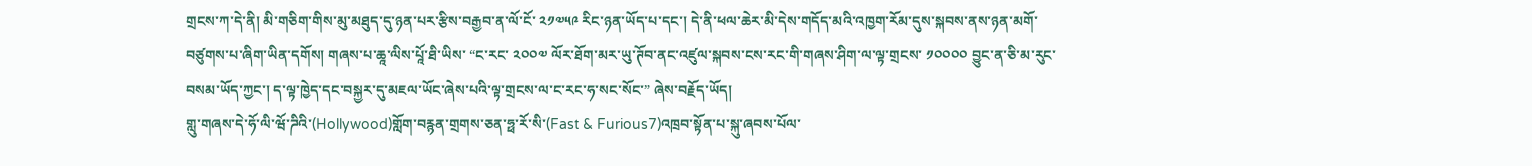གྲངས་ཀ་དེ་ནི། མི་གཅིག་གིས་མུ་མཐུད་དུ་ཉན་པར་རྩིས་བརྒྱབ་ན་ལོ་ངོ་ ༢༡༧༥༩ རིང་ཉན་ཡོད་པ་དང་། དེ་ནི་ཕལ་ཆེར་མི་དེས་གདོད་མའི་འཁྱག་རོམ་དུས་སྐབས་ནས་ཉན་མགོ་བཙུགས་པ་ཞིག་ཡིན་དགོས། གཞས་པ་ཆཱ་ལིས་པཱོ་ཐི་ཡིས་ “ང་རང་ ༢༠༠༧ ལོར་ཐོག་མར་ཡུ་ཊོབ་ནང་འཛུལ་སྐབས་ངས་རང་གི་གཞས་ཤིག་ལ་ལྟ་གྲངས་ ༡༠༠༠༠ བྱུང་ན་ཅི་མ་རུང་བསམ་ཡོད་ཀྱང་། ད་ལྟ་ཁྱེད་དང་བསྐྱར་དུ་མཇལ་ཡོང་ཞེས་པའི་ལྟ་གྲངས་ལ་ང་རང་ཧ་སང་སོང་” ཞེས་བརྗོད་ཡོད།
གླུ་གཞས་དེ་ཧོ་ལི་ཝོ་ཌིའི་(Hollywood)གློག་བརྙན་གྲགས་ཅན་ཧྥ་རོ་སི་(Fast & Furious7)འཁྲབ་སྟོན་པ་སྐུ་ཞབས་པོལ་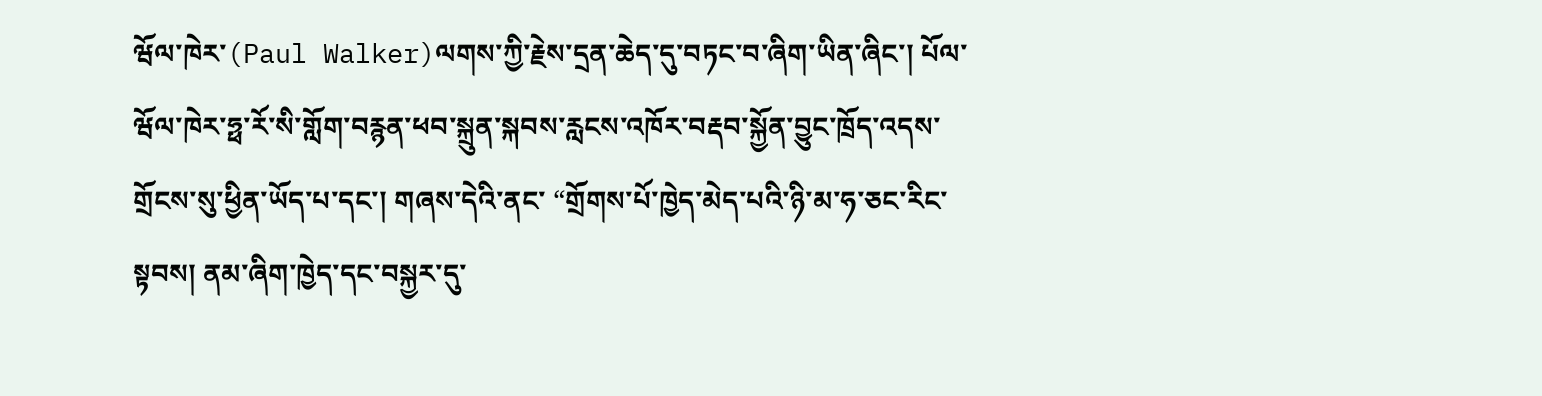ཝོལ་ཁེར་(Paul Walker)ལགས་ཀྱི་རྗེས་དྲན་ཆེད་དུ་བཏང་བ་ཞིག་ཡིན་ཞིང་། པོལ་ཝོལ་ཁེར་ཧྥ་རོ་སི་གློག་བརྙན་ཕབ་སྐྲུན་སྐབས་རླངས་འཁོར་བརྡབ་སྐྱོན་བྱུང་ཁྲོད་འདས་གྲོངས་སུ་ཕྱིན་ཡོད་པ་དང་། གཞས་དེའི་ནང་ “གྲོགས་པོ་ཁྱེད་མེད་པའི་ཉི་མ་ཧ་ཅང་རིང་སྟབས། ནམ་ཞིག་ཁྱེད་དང་བསྐྱར་དུ་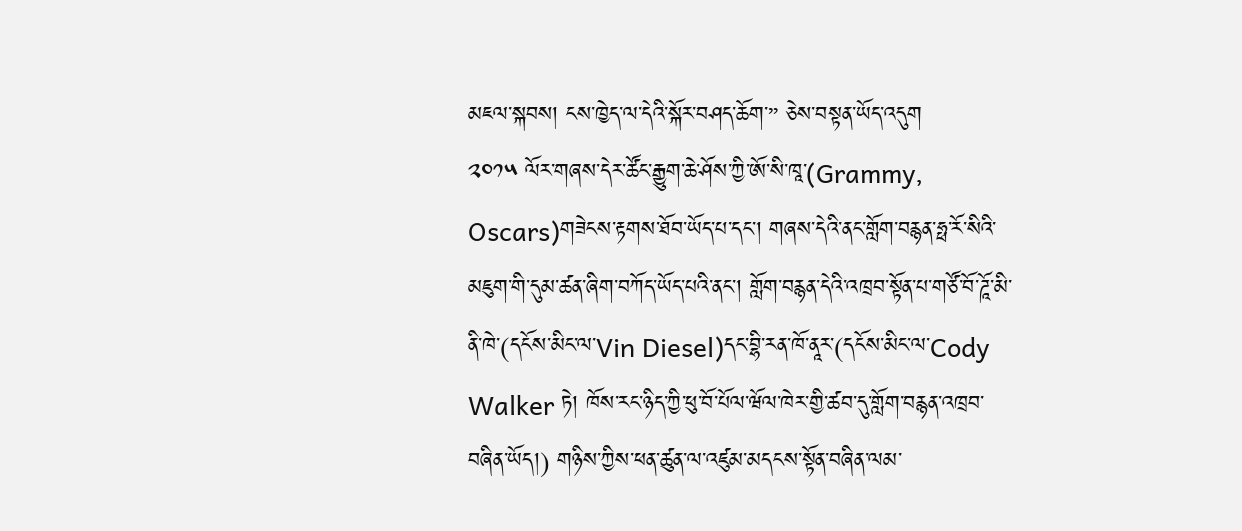མཇལ་སྐབས། ངས་ཁྱེད་ལ་དེའི་སྐོར་བཤད་ཆོག་” ཅེས་བསྟན་ཡོད་འདུག
༢༠༡༥ ལོར་གཞས་དེར་ཚོང་རྒྱུག་ཆེ་ཤོས་ཀྱི་ཨོ་སི་ཁཱ་(Grammy, Oscars)གཟེངས་རྟགས་ཐོབ་ཡོད་པ་དང་། གཞས་དེའི་ནང་གློག་བརྙན་ཧྥ་རོ་སིའི་མཇུག་གི་དུམ་ཚན་ཞིག་བཀོད་ཡོད་པའི་ནང་། གློག་བརྙན་དེའི་འཁྲབ་སྟོན་པ་གཙོ་བོ་ཌཱོ་མི་ནི་ཁེ་(དངོས་མིང་ལ་Vin Diesel)དང་བྷི་རན་ཁོ་ནཱར་(དངོས་མིང་ལ་Cody Walker ཏེ། ཁོས་རང་ཉིད་ཀྱི་ཕུ་བོ་པོལ་ཝོལ་ཁེར་གྱི་ཚབ་དུ་གློག་བརྙན་འཁྲབ་བཞིན་ཡོད།) གཉིས་ཀྱིས་ཕན་ཚུན་ལ་འཛུམ་མདངས་སྟོན་བཞིན་ལམ་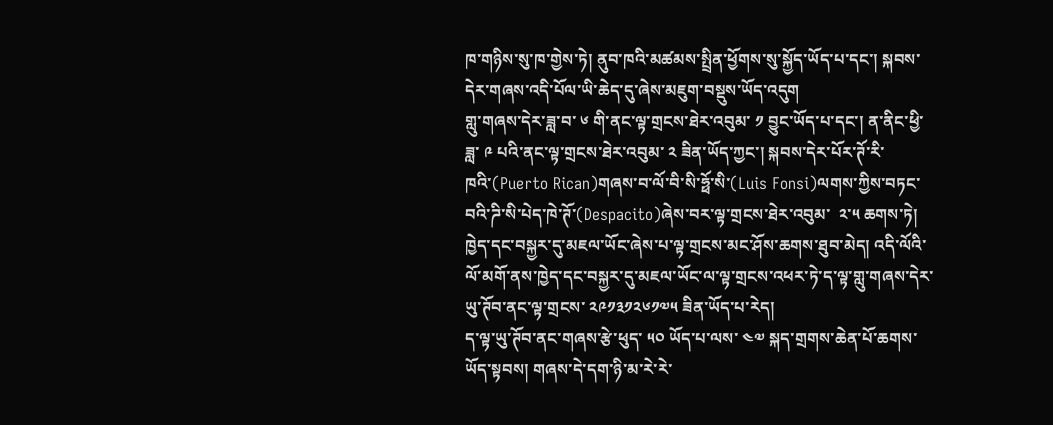ཁ་གཉིས་སུ་ཁ་གྱེས་ཏེ། ནུབ་ཁའི་མཚམས་སྤྲིན་ཕྱོགས་སུ་སྐྱོད་ཡོད་པ་དང་། སྐབས་དེར་གཞས་འདི་པོལ་ཡི་ཆེད་དུ་ཞེས་མཇུག་བསྡུས་ཡོད་འདུག
གླུ་གཞས་དེར་ཟླ་བ་ ༦ གི་ནང་ལྟ་གྲངས་ཐེར་འབུམ་ ༡ བྱུང་ཡོད་པ་དང་། ན་ནིང་ཕྱི་ཟླ་ ༩ པའི་ནང་ལྟ་གྲངས་ཐེར་འབུམ་ ༢ ཟིན་ཡོད་ཀྱང་། སྐབས་དེར་པོར་ཊོ་རི་ཁའི་(Puerto Rican)གཞས་བ་ལོ་བི་སི་ཧྥོ་སི་(Luis Fonsi)ལགས་ཀྱིས་བཏང་བའི་ཌི་སི་པེད་ཁེ་ཊོ་(Despacito)ཞེས་བར་ལྟ་གྲངས་ཐེར་འབུམ་  ༢་༥ ཆགས་ཏེ། ཁྱེད་དང་བསྐྱར་དུ་མཇལ་ཡོང་ཞེས་པ་ལྟ་གྲངས་མང་ཤོས་ཆགས་ཐུབ་མེད། འདི་ལོའི་ལོ་མགོ་ནས་ཁྱེད་དང་བསྐྱར་དུ་མཇལ་ཡོང་ལ་ལྟ་གྲངས་འཕར་ཏེ་ད་ལྟ་གླུ་གཞས་དེར་ཡུ་ཊོབ་ནང་ལྟ་གྲངས་ ༢༩༡༣༡༢༦༡༧༥ ཟིན་ཡོད་པ་རེད།
ད་ལྟ་ཡུ་ཊོབ་ནང་གཞས་རྩེ་ཕུད་ ༥༠ ཡོད་པ་ལས་ ༤༧ སྐད་གྲགས་ཆེན་པོ་ཆགས་ཡོད་སྟབས། གཞས་དེ་དག་ཉི་མ་རེ་རེ་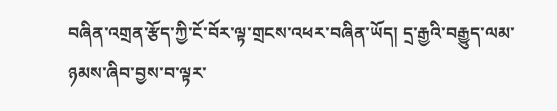བཞིན་འགྲན་རྩོད་ཀྱི་ངོ་བོར་ལྟ་གྲངས་འཕར་བཞིན་ཡོད། དྲ་རྒྱའི་བརྒྱུད་ལམ་ཉམས་ཞིབ་བྱས་བ་ལྟར་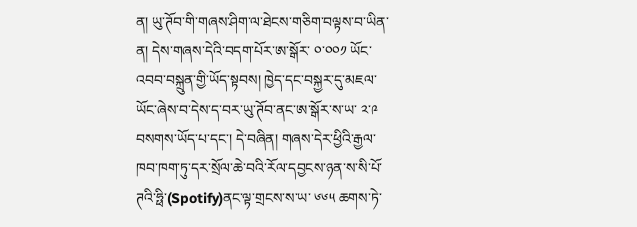ན། ཡུ་ཊོབ་གི་གཞས་ཤིག་ལ་ཐེངས་གཅིག་བལྟས་བ་ཡིན་ན། དེས་གཞས་དེའི་བདག་པོར་ཨ་སྒོར་ ༠་༠༠༡ ཡོང་འབབ་བསྐྲུན་གྱི་ཡོད་སྟབས། ཁྱེད་དང་བསྐྱར་དུ་མཇལ་ཡོང་ཞེས་བ་དེས་ད་བར་ཡུ་ཊོབ་ནང་ཨ་སྒོར་ས་ཡ་ ༢་༩ བསགས་ཡོད་པ་དང་། དེ་བཞིན། གཞས་དེར་ཕྱིའི་རྒྱལ་ཁབ་ཁག་ཏུ་དར་སྲོལ་ཆེ་བའི་རོལ་དབྱངས་ཉན་ས་སི་པོ་ཊའི་ཧྥི་(Spotify)ནང་ལྟ་གྲངས་ས་ཡ་ ༦༦༥ ཆགས་ཏེ་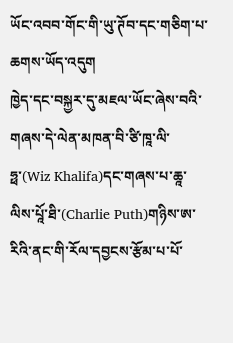ཡོང་འབབ་གོང་གི་ཡུ་ཊོབ་དང་གཅིག་པ་ཆགས་ཡོད་འདུག
ཁྱེད་དང་བསྐྱར་དུ་མཇལ་ཡོང་ཞེས་བའི་གཞས་དེ་ལེན་མཁན་བི་ཙི་ཁཱ་ལི་ཧྥ་(Wiz Khalifa)དང་གཞས་པ་ཆཱ་ལིས་པཱོ་ཐི་(Charlie Puth)གཉིས་ཨ་རིའི་ནང་གི་རོལ་དབྱངས་རྩོམ་པ་པོ་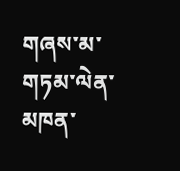གཞས་མ་གཏམ་ལེན་མཁན་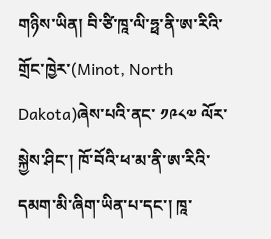གཉིས་ཡིན། བི་ཙི་ཁཱ་ལི་ཧྥ་ནི་ཨ་རིའི་གྲོང་ཁྱེར་(Minot, North Dakota)ཞེས་པའི་ནང་ ༡༩༨༧ ལོར་སྐྱེས་ཤིང་། ཁོ་བོའི་ཕ་མ་ནི་ཨ་རིའི་དམག་མི་ཞིག་ཡིན་པ་དང་། ཁཱ་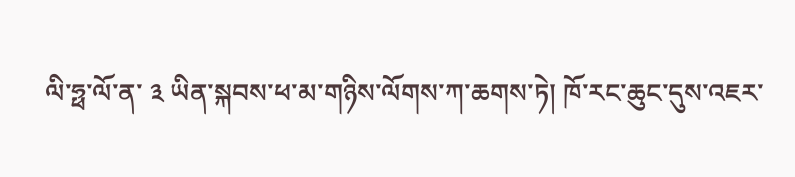ལི་ཧྥ་ལོ་ན་ ༣ ཡིན་སྐབས་ཕ་མ་གཉིས་ལོགས་ཀ་ཆགས་ཏེ། ཁོ་རང་ཆུང་དུས་འཇར་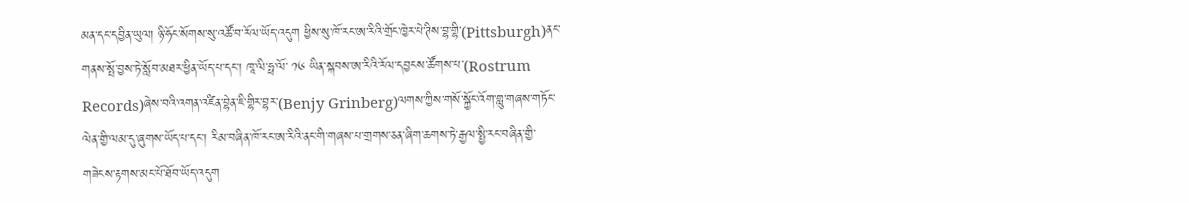མན་དང་དབྱིན་ཡུལ། ཉི་ཧོང་སོགས་སུ་འཚོ་བ་རོལ་ཡོད་འདུག ཕྱིས་སུ་ཁོ་རང་ཨ་རིའི་གྲོང་ཁྱེར་པེ་ཊིས་བྷ་གྷི་(Pittsburgh)ནང་གནས་སྤོ་བྱས་ཏེ་སློབ་མཐར་ཕྱིན་ཡོད་པ་དང་། ཁཱ་ལི་ཧྥ་ལོ་ ༡༦ ཡིན་སྐབས་ཨ་རིའི་རོལ་དབྱངས་ཚོགས་པ་(Rostrum Records)ཞེས་བའི་འགན་འཛིན་བྷེན་ཇི་གྷིར་བྷར་(Benjy Grinberg)ལགས་ཀྱིས་གསོ་སྐྱོང་འོག་གླུ་གཞས་གཏོང་ལེན་གྱི་ལམ་དུ་ཞུགས་ཡོད་པ་དང་། རིམ་བཞིན་ཁོ་རང་ཨ་རིའི་ནང་གི་གཞས་པ་གྲགས་ཅན་ཞིག་ཆགས་ཏེ་རྒྱལ་སྤྱི་རང་བཞིན་གྱི་གཟེངས་རྟགས་མང་པོ་ཐོབ་ཡོད་འདུག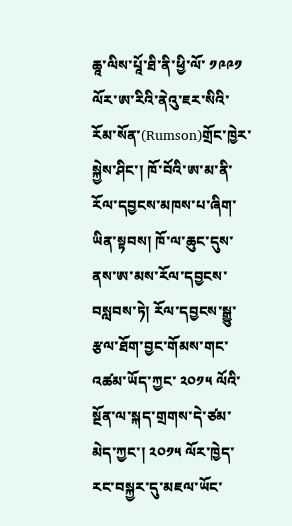ཆཱ་ལིས་པཱོ་ཐི་ནི་ཕྱི་ལོ་ ༡༩༩༡ ལོར་ཨ་རིའི་ནེའུ་ཇར་སིའི་རོམ་སོན་(Rumson)གྲོང་ཁྱེར་སྐྱེས་ཤིང་། ཁོ་བོའི་ཨ་མ་ནི་རོལ་དབྱངས་མཁས་པ་ཞིག་ཡིན་སྟབས། ཁོ་ལ་ཆུང་དུས་ནས་ཨ་མས་རོལ་དབྱངས་བསླབས་ཏེ། རོལ་དབྱངས་སྒྱུ་རྩལ་ཐོག་བྱང་གོམས་གང་འཚམ་ཡོད་ཀྱང་ ༢༠༡༥ ལོའི་སྔོན་ལ་སྐད་གྲགས་དེ་ཙམ་མེད་ཀྱང་། ༢༠༡༥ ལོར་ཁྱེད་རང་བསྐྱར་དུ་མཇལ་ཡོང་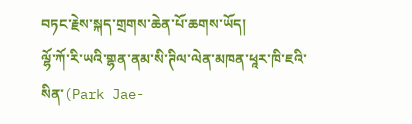བཏང་རྗེས་སྐད་གྲགས་ཆེན་པོ་ཆགས་ཡོད།
ལྷོ་ཀོ་རི་ཡའི་གྷན་ནམ་སི་ཊིལ་ལེན་མཁན་ཕཱར་ཁི་ཇའི་སིན་(Park Jae-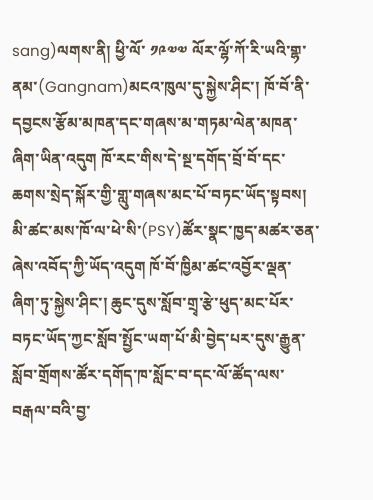sang)ལགས་ནི། ཕྱི་ལོ་ ༡༩༧༧ ལོར་ལྷོ་ཀོ་རི་ཡའི་གྷ་ནམ་(Gangnam)མངའ་ཁུལ་དུ་སྐྱེས་ཤིང་། ཁོ་བོ་ནི་དབྱངས་རྩོམ་མཁན་དང་གཞས་མ་གཏམ་ལེན་མཁན་ཞིག་ཡིན་འདུག ཁོ་རང་གིས་དེ་སྔ་དགོད་བྲོ་བོ་དང་ཆགས་སྲེད་སྐོར་གྱི་གླུ་གཞས་མང་པོ་བཏང་ཡོད་སྟབས། མི་ཚང་མས་ཁོ་ལ་ཕེ་སི་(PSY)ཚོར་སྣང་ཁྱད་མཚར་ཅན་ཞེས་འབོད་ཀྱི་ཡོད་འདུག ཁོ་བོ་ཁྱིམ་ཚང་འབྱོར་ལྡན་ཞིག་ཏུ་སྐྱེས་ཤིང་། ཆུང་དུས་སློབ་གྲྭ་རྩེ་ཕུད་མང་པོར་བཏང་ཡོད་ཀྱང་སློབ་སྤྱོང་ཡག་པོ་མི་བྱེད་པར་དུས་རྒྱུན་སློབ་གྲོགས་ཚོར་དགོད་ཁ་སློང་བ་དང་ལོ་ཚོད་ལས་བརྒལ་བའི་བྱ་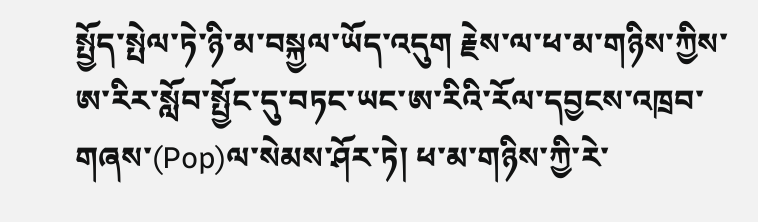སྤྱོད་སྤེལ་ཏེ་ཉི་མ་བསྐྱལ་ཡོད་འདུག རྗེས་ལ་ཕ་མ་གཉིས་ཀྱིས་ཨ་རིར་སློབ་སྤྱོང་དུ་བཏང་ཡང་ཨ་རིའི་རོལ་དབྱངས་འཁྲབ་གཞས་(Pop)ལ་སེམས་ཤོར་ཏེ། ཕ་མ་གཉིས་ཀྱི་རེ་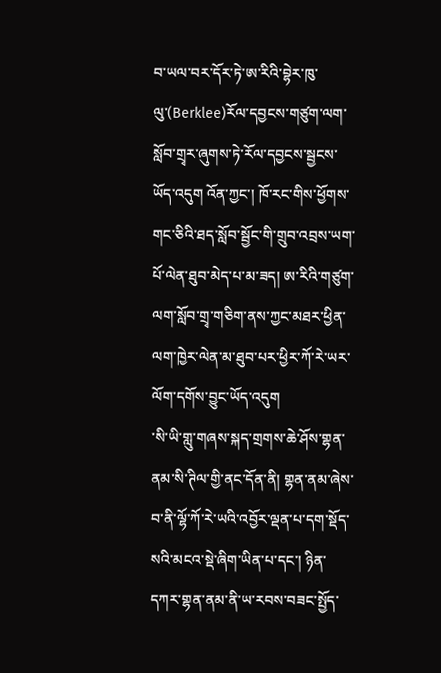བ་ཡལ་བར་དོར་ཏེ་ཨ་རིའི་བྷེར་ཁུ་ལུ་(Berklee)རོལ་དབྱངས་གཙུག་ལག་སློབ་གྲྭར་ཞུགས་ཏེ་རོལ་དབྱངས་སྦྱངས་ཡོད་འདུག འོན་ཀྱང་། ཁོ་རང་གིས་ཕྱོགས་གང་ཅིའི་ཐད་སློབ་སྦྱོང་གི་གྲུབ་འབྲས་ཡག་པོ་ལེན་ཐུབ་མེད་པ་མ་ཟད། ཨ་རིའི་གཙུག་ལག་སློབ་གྲྭ་གཅིག་ནས་ཀྱང་མཐར་ཕྱིན་ལག་ཁྱེར་ལེན་མ་ཐུབ་པར་ཕྱིར་ཀོ་རེ་ཡར་ལོག་དགོས་བྱུང་ཡོད་འདུག
་སི་ཡི་གླུ་གཞས་སྐད་གྲགས་ཆེ་ཤོས་གྷན་ནམ་སི་ཊིལ་གྱི་ནང་དོན་ནི། གྷན་ནམ་ཞེས་བ་ནི་ལྷོ་ཀོ་རེ་ཡའི་འབྱོར་ལྡན་པ་དག་སྡོད་སའི་མངའ་སྡེ་ཞིག་ཡིན་པ་དང་། ཉིན་དཀར་གྷན་ནམ་ནི་ཡ་རབས་བཟང་སྤྱོད་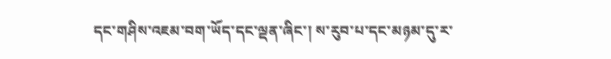དང་གཤིས་འཇམ་བག་ཡོད་དང་ལྡན་ཞིང་། ས་རུབ་པ་དང་མཉམ་དུ་ར་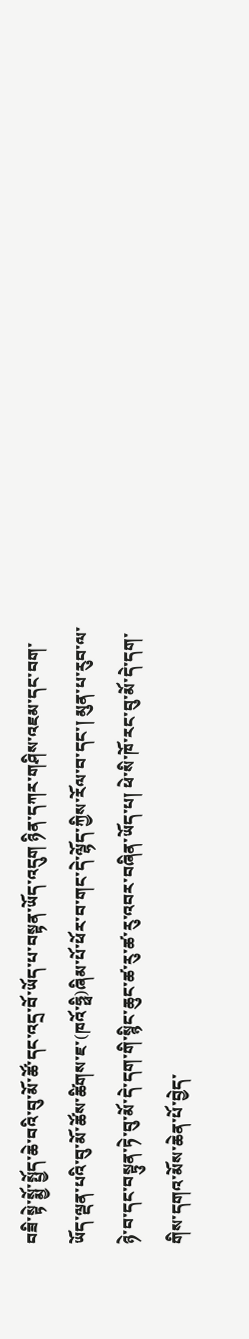བཟི་སྟེ་སྨྱོ་སྤྱོད་ཆེ་བའི་བུ་མོ་ཚོ་དང་འདྲ་བོ་ཡོད་པ་བསྟན་ཡོད་འདུག ཉིན་དཀར་གཤིས་འཇམ་དང་བག་ཡོད་ལྡན་པའི་བུ་མོ་ཚོས་ཚིགས་ཇ་(ཁའོ་ཧྥི)ཞིམ་པོ་ཕོར་བ་གང་དེ་ལྷོད་ཀྱིས་རོལ་བ་དང་། མུན་པ་རུབ་ལ་ཉེ་བ་དང་བསྟུན་ཏེ་བུ་མོ་དེ་དག་གི་སྙིང་ཆུང་ཚ་རུ་ཚ་རུ་འབར་བཞིན་ཡོད་པ། ཕེ་སི་ཁོ་རང་བུ་མོ་དེ་དག་གིས་དགའ་མོས་ཆེན་པོ་བྱེད་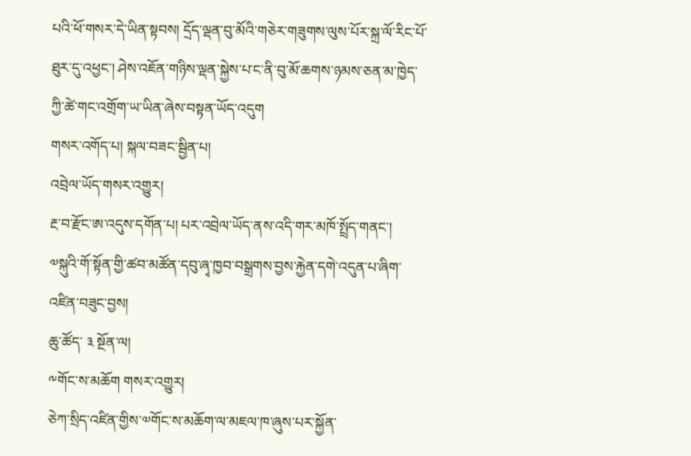པའི་ཕོ་གསར་དེ་ཡིན་སྟབས། དྲོད་ལྡན་བུ་མོའི་གཅེར་གཟུགས་ལུས་པོར་སྐྲ་ལོ་རིང་པོ་ཐུར་དུ་འཕྱང་། ཤེས་འཇོན་གཉིས་ལྡན་སྐྱེས་པ་ང་ནི་བུ་མོ་ཆགས་ཉམས་ཅན་མ་ཁྱེད་ཀྱི་ཚེ་གང་འགྲོག་ཡ་ཡིན་ཞེས་བསྟན་ཡོད་འདུག
གསར་འགོད་པ། སྐལ་བཟང་སྦྱིན་པ།
འབྲེལ་ཡོད་གསར་འགྱུར།
རྔ་བ་རྫོང་ཨ་འདུས་དགོན་པ། པར་འབྲེལ་ཡོད་ནས་འདི་གར་མཁོ་སྤྲོད་གནང་།
༧སྐུའི་གོ་སྟོན་གྱི་ཚབ་མཚོན་དབུ་ཞྭ་ཁྱབ་བསྒྲགས་བྱས་རྐྱེན་དགེ་འདུན་པ་ཞིག་འཛིན་བཟུང་བྱས།
ཆུ་ཚོད་ ༣ སྔོན་ལ།
༸གོང་ས་མཆོག གསར་འགྱུར།
ཅེཀ་སྲིད་འཛིན་གྱིས་༧གོང་ས་མཆོག་ལ་མཇལ་ཁ་ཞུས་པར་སྐྱོན་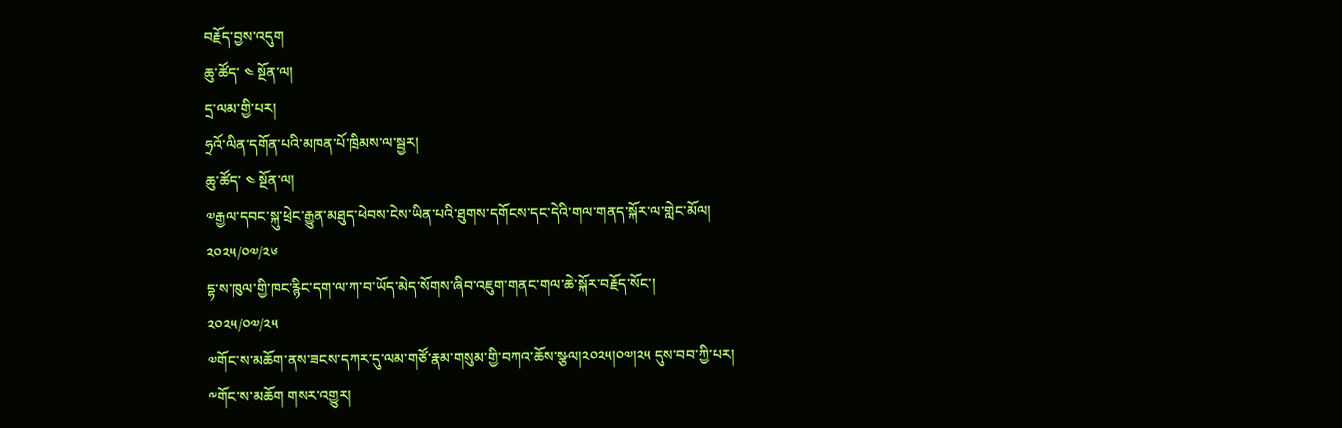བརྗོད་བྱས་འདུག
ཆུ་ཚོད་ ༤ སྔོན་ལ།
དྲ་ལམ་གྱི་པར།
ཧྲའོ་ལིན་དགོན་པའི་མཁན་པོ་ཁྲིམས་ལ་སྦྱར།
ཆུ་ཚོད་ ༤ སྔོན་ལ།
༧རྒྱལ་དབང་སྐུ་ཕྲེང་རྒྱུན་མཐུད་ཕེབས་ངེས་ཡིན་པའི་ཐུགས་དགོངས་དང་དེའི་གལ་གནད་སྐོར་ལ་གླེང་མོལ།
༢༠༢༥/༠༧/༢༦
དྷ་ས་ཁུལ་གྱི་ཁང་རྙིང་དག་ལ་ཀ་བ་ཡོད་མེད་སོགས་ཞིབ་འཇུག་གནང་གལ་ཆེ་སྐོར་བརྗོད་སོང་།
༢༠༢༥/༠༧/༢༥
༧གོང་ས་མཆོག་ནས་ཟངས་དཀར་དུ་ལམ་གཙོ་རྣམ་གསུམ་གྱི་བཀའ་ཆོས་སྩལ།༢༠༢༥།༠༧།༢༥ དུས་བབ་ཀྱི་པར།
༸གོང་ས་མཆོག གསར་འགྱུར།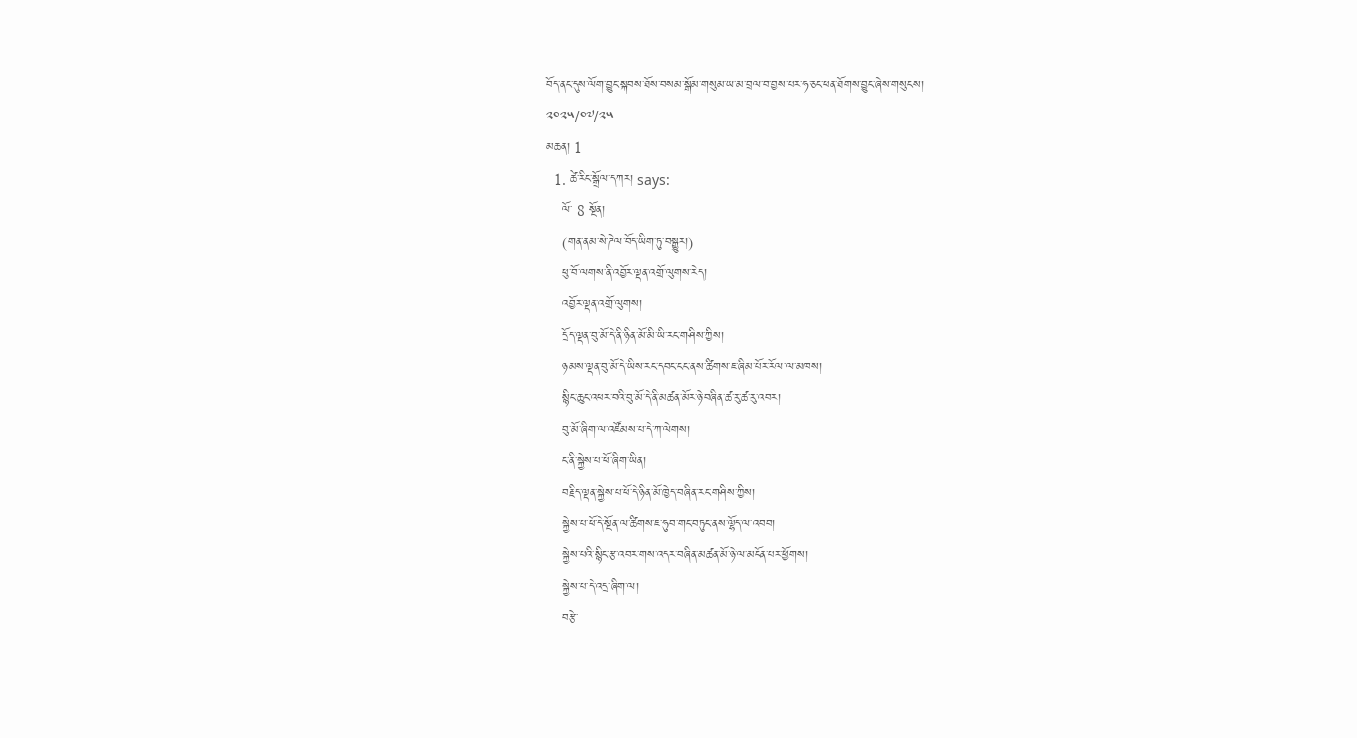བོད་ནང་དུས་ལོག་བྱུང་སྐབས་ཐོས་བསམ་སྒོམ་གསུམ་ཡ་མ་བྲལ་བ་བྱས་པར་ཧ་ཅང་ཕན་ཐོགས་བྱུང་ཞེས་གསུངས།
༢༠༢༥/༠༧/༢༥
མཆན། 1
  1. ཚེ་རིང་སྒྲོལ་དཀར། says:
    ལོ་ 8 སྔོན།
    (གན་ནམ་སེ་ཌེལ་བོད་ཡིག་ཏུ་བསྒྱུར།)
    ཕུ་བོ་ལགས་ནི་འབྱོར་ལྡན་འགྲོ་ལུགས་རེད།
    འབྱོར་ལྡན་འགྲོ་ལུགས།
    དྲོད་ལྡན་བུ་མོ་དེ་ནི་ཉིན་མོ་མི་ཡི་རང་གཤིས་ཀྱིས།
    ཉམས་ལྡན་བུ་མོ་དེ་ཡིས་རང་དབང་ངང་ནས་ཚིགས་ཇ་ཞིམ་པོར་རོལ་ལ་མཁས།
    སྙིང་ཆུང་འཕར་བའི་བུ་མོ་དེ་ནི་མཚན་མོར་ཉེ་བཞིན་ཚ་རུ་ཚ་རུ་འབར།
    བུ་མོ་ཞིག་ལ་འཛོམས་པ་དེ་ཀ་ལེགས།
    ང་ནི་སྐྱེས་པ་ཕོ་ཞིག་ཡིན།
    བརྗིད་ལྡན་སྐྱེས་པ་ཕོ་དེ་ཉིན་མོ་ཁྱེད་བཞིན་རང་གཤིས་ཀྱིས།
    སྐྱེས་པ་ཕོ་དེ་སྔོན་ལ་ཚིགས་ཇ་ཧུབ་གང་བཏུང་ནས་ལྷོད་ལ་འབབ།
    སྐྱེས་པའི་སྙིང་རྩ་འབར་གས་འདར་བཞིན་མཚན་མོ་ཉེ་ལ་མངོན་པར་ཕྱོགས།
    སྐྱེས་པ་དེ་འདྲ་ཞིག་ལ།
    བརྩེ་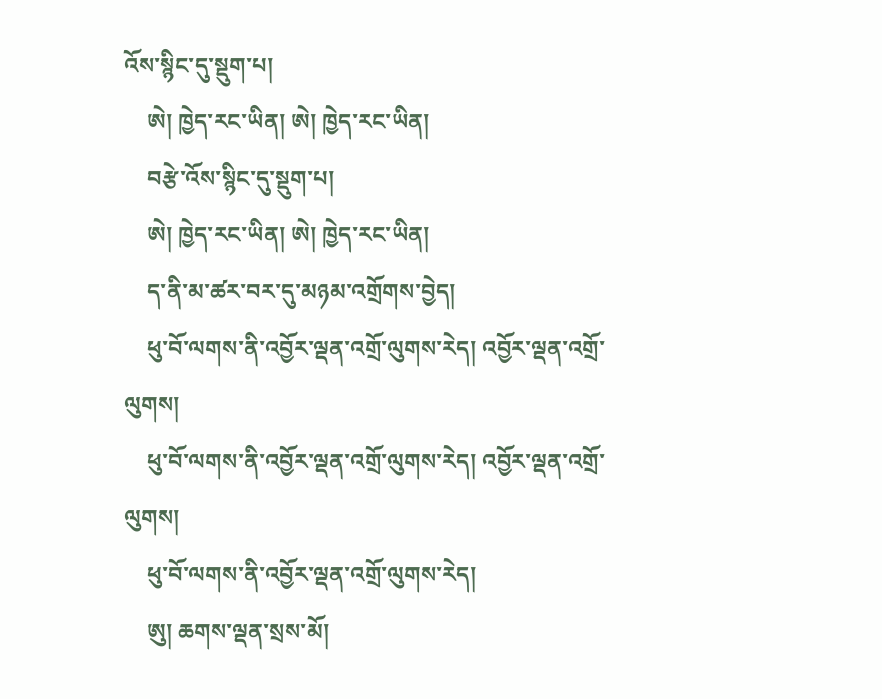འོས་སྙིང་དུ་སྡུག་པ།
    ཨེ། ཁྱེད་རང་ཡིན། ཨེ། ཁྱེད་རང་ཡིན།
    བརྩེ་འོས་སྙིང་དུ་སྡུག་པ།
    ཨེ། ཁྱེད་རང་ཡིན། ཨེ། ཁྱེད་རང་ཡིན།
    ད་ནི་མ་ཚར་བར་དུ་མཉམ་འགྲོགས་བྱེད།
    ཕུ་བོ་ལགས་ནི་འབྱོར་ལྡན་འགྲོ་ལུགས་རེད། འབྱོར་ལྡན་འགྲོ་ལུགས།
    ཕུ་བོ་ལགས་ནི་འབྱོར་ལྡན་འགྲོ་ལུགས་རེད། འབྱོར་ལྡན་འགྲོ་ལུགས།
    ཕུ་བོ་ལགས་ནི་འབྱོར་ལྡན་འགྲོ་ལུགས་རེད།
    ཨུ། ཆགས་ལྡན་སྲས་མོ།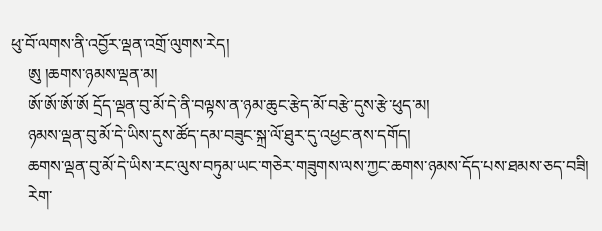ཕུ་བོ་ལགས་ནི་འབྱོར་ལྡན་འགྲོ་ལུགས་རེད།
    ཨུ །ཆགས་ཉམས་ལྡན་མ།
    ཨོ་ཨོ་ཨོ་ཨོ དྲོད་ལྡན་བུ་མོ་དེ་ནི་བལྟས་ན་ཉམ་ཆུང་རྩེད་མོ་བརྩེ་དུས་རྩེ་ཕུད་མ།
    ཉམས་ལྡན་བུ་མོ་དེ་ཡིས་དུས་ཚོད་དམ་བཟུང་སྐྲ་ལོ་ཐུར་དུ་འཕྱང་ནས་དགོད།
    ཆགས་ལྡན་བུ་མོ་དེ་ཡིས་རང་ལུས་བཏུམ་ཡང་གཅེར་གཟུགས་ལས་ཀྱང་ཆགས་ཉམས་དོད་པས་ཐམས་ཅད་བཟི།
    རེག་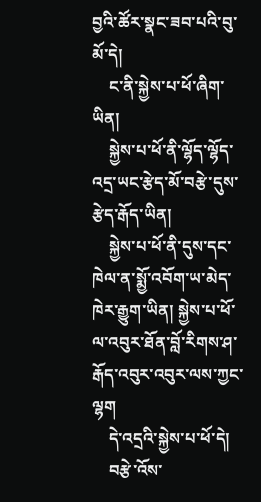བྱའི་ཚོར་སྣང་ཟབ་པའི་བུ་མོ་དེ།
    ང་ནི་སྐྱེས་པ་ཕོ་ཞིག་ཡིན།
    སྐྱེས་པ་ཕོ་ནི་ལྷོད་ལྷོད་འདྲ་ཡང་རྩེད་མོ་བརྩེ་དུས་རྩེད་རྒོད་ཡིན།
    སྐྱེས་པ་ཕོ་ནི་དུས་དང་ཁེལ་ན་སྨྱོ་འབོག་ཡ་མེད་ཁེར་རྒྱུག་ཡིན། སྐྱེས་པ་ཕོ་ལ་འབུར་ཐོན་བློ་རིགས་ཤ་རྒོད་འབུར་འབུར་ལས་ཀྱང་ལྷག
    དེ་འདྲའི་སྐྱེས་པ་ཕོ་དེ།
    བརྩེ་འོས་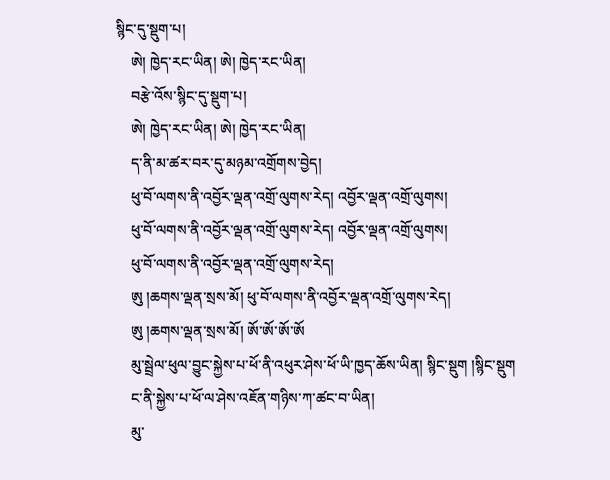སྙིང་དུ་སྡུག་པ།
    ཨེ། ཁྱེད་རང་ཡིན། ཨེ། ཁྱེད་རང་ཡིན།
    བརྩེ་འོས་སྙིང་དུ་སྡུག་པ།
    ཨེ། ཁྱེད་རང་ཡིན། ཨེ། ཁྱེད་རང་ཡིན།
    ད་ནི་མ་ཚར་བར་དུ་མཉམ་འགྲོགས་བྱེད།
    ཕུ་བོ་ལགས་ནི་འབྱོར་ལྡན་འགྲོ་ལུགས་རེད། འབྱོར་ལྡན་འགྲོ་ལུགས།
    ཕུ་བོ་ལགས་ནི་འབྱོར་ལྡན་འགྲོ་ལུགས་རེད། འབྱོར་ལྡན་འགྲོ་ལུགས།
    ཕུ་བོ་ལགས་ནི་འབྱོར་ལྡན་འགྲོ་ལུགས་རེད།
    ཨུ །ཆགས་ལྡན་སྲས་མོ། ཕུ་བོ་ལགས་ནི་འབྱོར་ལྡན་འགྲོ་ལུགས་རེད།
    ཨུ །ཆགས་ལྡན་སྲས་མོ། ཨོ་ཨོ་ཨོ་ཨོ
    མུ་སྦྲེལ་ཕུལ་བྱུང་སྐྱེས་པ་ཕོ་ནི་འཕུར་ཤེས་ཕོ་ཡི་ཁྱད་ཆོས་ཡིན། སྙིང་སྡུག །སྙིང་སྡུག
    ང་ནི་སྐྱེས་པ་ཕོ་ལ་ཤེས་འཇོན་གཉིས་ཀ་ཚང་བ་ཡིན།
    མུ་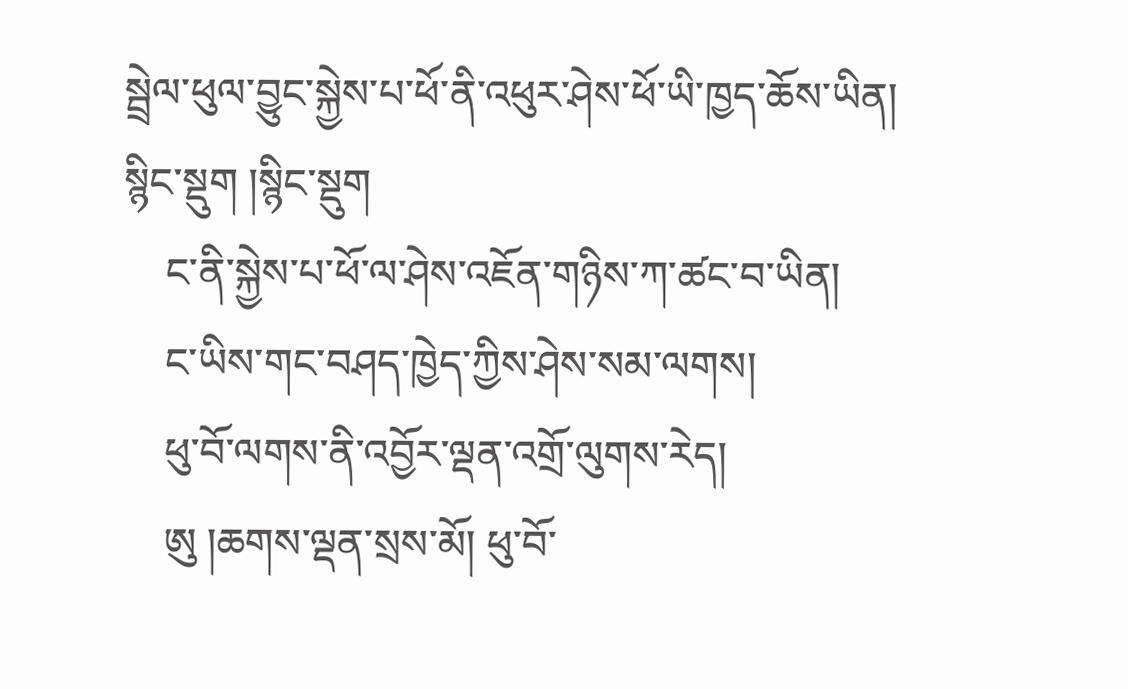སྦྲེལ་ཕུལ་བྱུང་སྐྱེས་པ་ཕོ་ནི་འཕུར་ཤེས་ཕོ་ཡི་ཁྱད་ཆོས་ཡིན། སྙིང་སྡུག །སྙིང་སྡུག
    ང་ནི་སྐྱེས་པ་ཕོ་ལ་ཤེས་འཇོན་གཉིས་ཀ་ཚང་བ་ཡིན།
    ང་ཡིས་གང་བཤད་ཁྱེད་ཀྱིས་ཤེས་སམ་ལགས།
    ཕུ་བོ་ལགས་ནི་འབྱོར་ལྡན་འགྲོ་ལུགས་རེད།
    ཨུ །ཆགས་ལྡན་སྲས་མོ། ཕུ་བོ་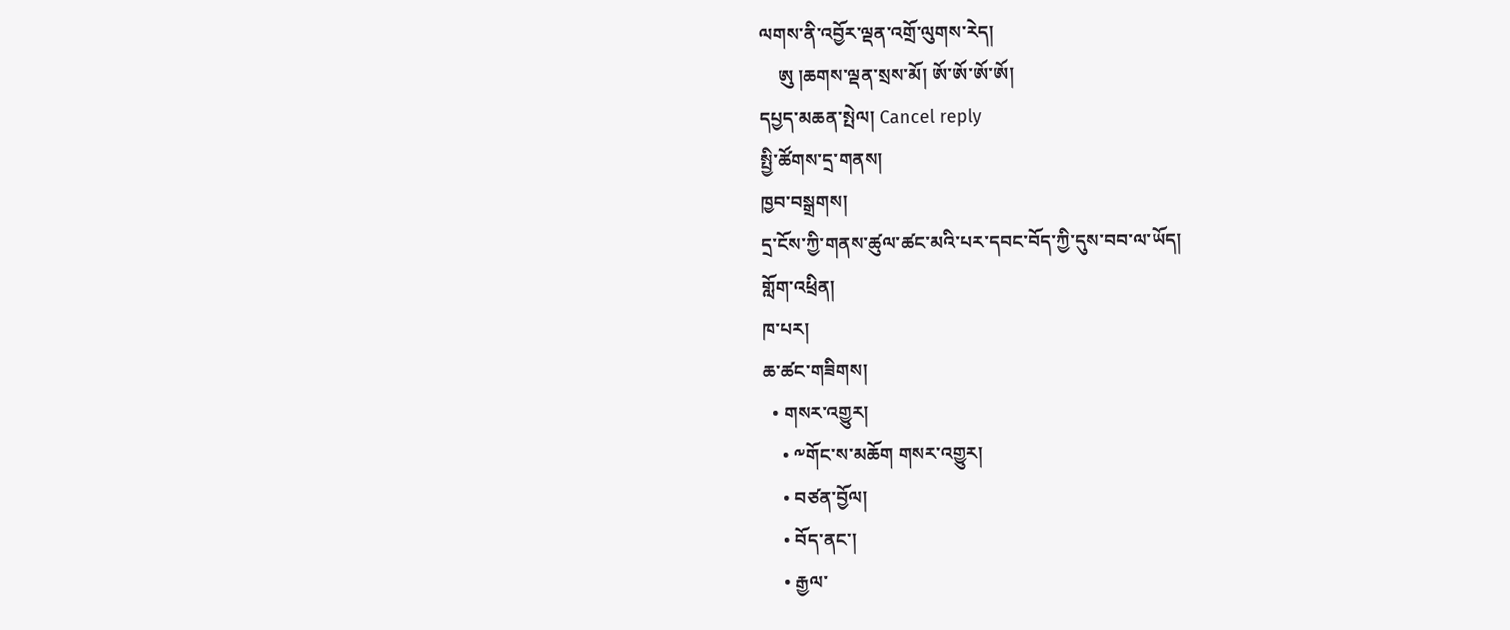ལགས་ནི་འབྱོར་ལྡན་འགྲོ་ལུགས་རེད།
    ཨུ །ཆགས་ལྡན་སྲས་མོ། ཨོ་ཨོ་ཨོ་ཨོ།
དཔྱད་མཆན་སྤེལ། Cancel reply
སྤྱི་ཚོགས་དྲ་གནས།
ཁྱབ་བསྒྲགས།
དྲ་ངོས་ཀྱི་གནས་ཚུལ་ཚང་མའི་པར་དབང་བོད་ཀྱི་དུས་བབ་ལ་ཡོད།
གློག་འཕྲིན།
ཁ་པར།
ཆ་ཚང་གཟིགས།
  • གསར་འགྱུར།
    • ༸གོང་ས་མཆོག གསར་འགྱུར།
    • བཙན་བྱོལ།
    • བོད་ནང་།
    • རྒྱལ་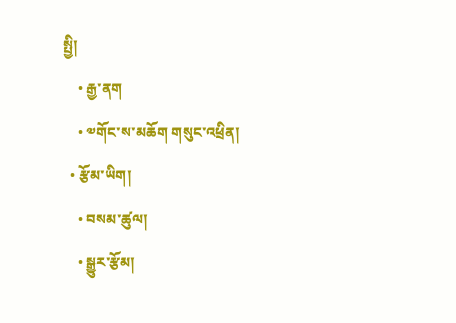སྤྱི།
    • རྒྱ་ནག
    • ༧གོང་ས་མཆོག གསུང་འཕྲིན།
  • རྩོམ་ཡིག།
    • བསམ་ཚུལ།
    • སྒྱུར་རྩོམ།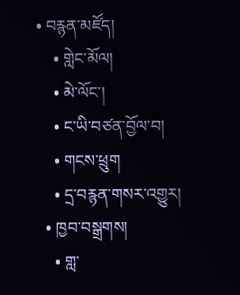• བརྙན་མཛོད།
    • གླེང་མོལ།
    • མེ་ལོང་།
    • ང་ཡི་བཙན་བྱོལ་བ།
    • གངས་ཕྲུག
    • དྲ་བརྙན་གསར་འགྱུར།
  • ཁྱབ་བསྒྲགས།
    • གླ་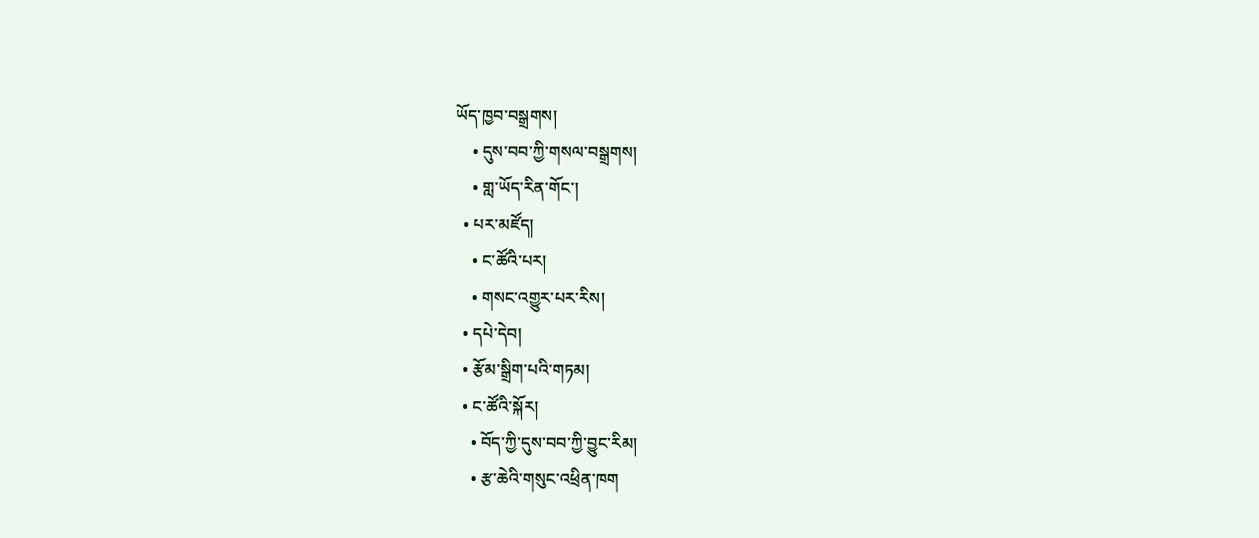ཡོད་ཁྱབ་བསྒྲགས།
    • དུས་བབ་ཀྱི་གསལ་བསྒྲགས།
    • གླ་ཡོད་རིན་གོང་།
  • པར་མཛོད།
    • ང་ཚོའི་པར།
    • གསང་འགྱུར་པར་རིས།
  • དཔེ་དེབ།
  • རྩོམ་སྒྲིག་པའི་གཏམ།
  • ང་ཚོའི་སྐོར།
    • བོད་ཀྱི་དུས་བབ་ཀྱི་བྱུང་རིམ།
    • རྩ་ཆེའི་གསུང་འཕྲིན་ཁག